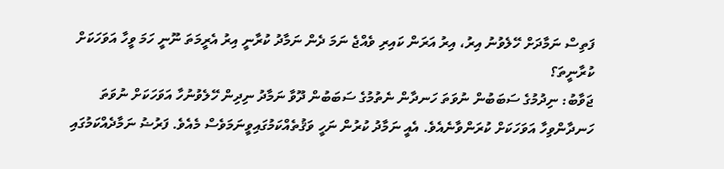ފަތިސް ނަމާދަށް ހޭލެވުނު އިރު، އިރު އަރަން ކައިރި ވެއްޖެ ނަމަ ދެން ނަމާދު ކުރާނީ އިރު އެރީމަތަ ނޫނީ ހަމަ ވީހާ އަވަހަކަށް ކުރާނީތަ؟
ޖަވާބު: ނިދުމުގެ ސަބަބުން ނުވަތަ ހަނދާން ނެތުމުގެ ސަބަބުން ދޫވާ ނަމާދު ނިދިން ހޭލެވުނުހާ އަވަހަކަށް ނުވަތަ ހަނދާންވިހާ އަވަހަކަށް ކުރަންވާނެއެވެ. އެއީ ނަމާދު ކުރުން ނަހީ ވަޤުތެއްކަމުގައިވީނަމަވެސް މެއެވެ. ފަރުޟު ނަމާދެއްކަމުގައި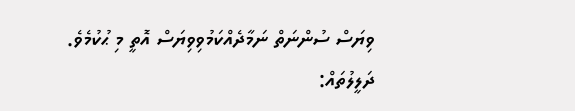ވިޔަސް ސުންނަތް ނަމާދެއްކަމުވިވިޔަސް އޮތީ މި ޙުކުމެވެ.
ދަލީލުތައް: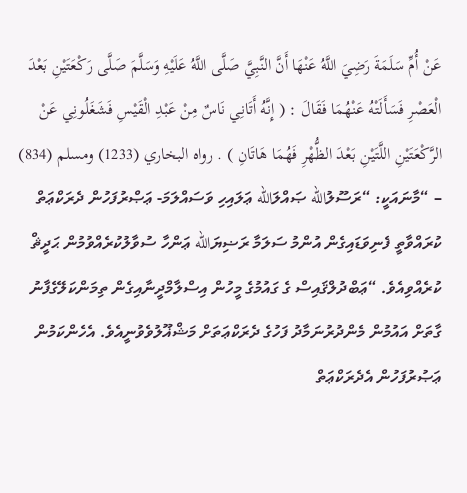عَنْ أُمِّ سَلَمَةَ رَضِيَ اللَّهُ عَنْهَا أَنَّ النَّبِيَّ صَلَّى اللَّهُ عَلَيْهِ وَسَلَّمَ صَلَّى رَكْعَتَيْنِ بَعْدَ الْعَصْرِ فَسَأَلَتْهُ عَنْهُمَا فَقَالَ : ( إِنَّهُ أَتَانِي نَاسٌ مِنْ عَبْدِ الْقَيْسِ فَشَغَلُونِي عَنْ الرَّكْعَتَيْنِ اللَّتَيْنِ بَعْدَ الظُّهْرِ فَهُمَا هَاتَانِ ) . رواه البخاري (1233) ومسلم (834) – “މާނައަކީ: “ރަސޫލުالله ޞައްލަالله ޢަލައިހި ވަސައްލަމަ- ޢަޞްރުފަހުން ދެރަކްޢަތް ކުރައްވާތީ ފެނިވަޑައިގެން އުންމު ސަލަމާ ރަޟިޔަالله ޢަންހާ ސުވާލުކުރެއްވުމުން ޙަދީޘް ކުރެއްވިއެވެ. “ޢަބްދުލްޤައިސް ގެ ގައުމުގެ މީހުން އިސްލާމްދީނާއިގެން ތިމަންކަލޭގެފާނު ގާތަށް އައުމުން މެންދުރުނަމާދު ފަހުގެ ދެރަކްޢަތަށް މަޝްޣޫލުވެވުނީއެވެ. އެހެންކަމުން ޢަޞުރުފަހުން އެދެރަކްޢަތް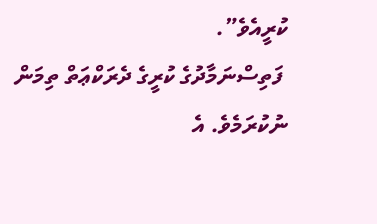ކުރީއެވެ”.
 ފަތިސްނަމާދުގެ ކުރީގެ ދެރަކްޢަތް ތިމަން ނުކުރަމެވެ. އެ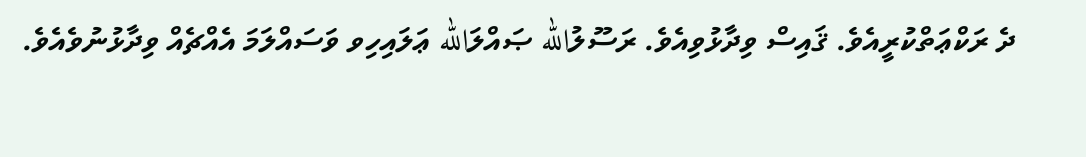ދެ ރަކްޢަތްކުރީއެވެ. ޤައިސް ވިދާޅުވިއެވެ. ރަސޫލުالله ޞައްލަالله ޢަލައިހިވ ވަސައްލަމަ އެއްޗެއް ވިދާޅުނުވެއެވެ.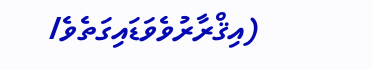(އިޤްރާރުވެވަޑައިގަތެވެ/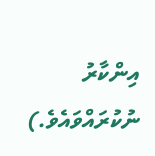އިންކާރު ނުކުރައްވައެވެ.)